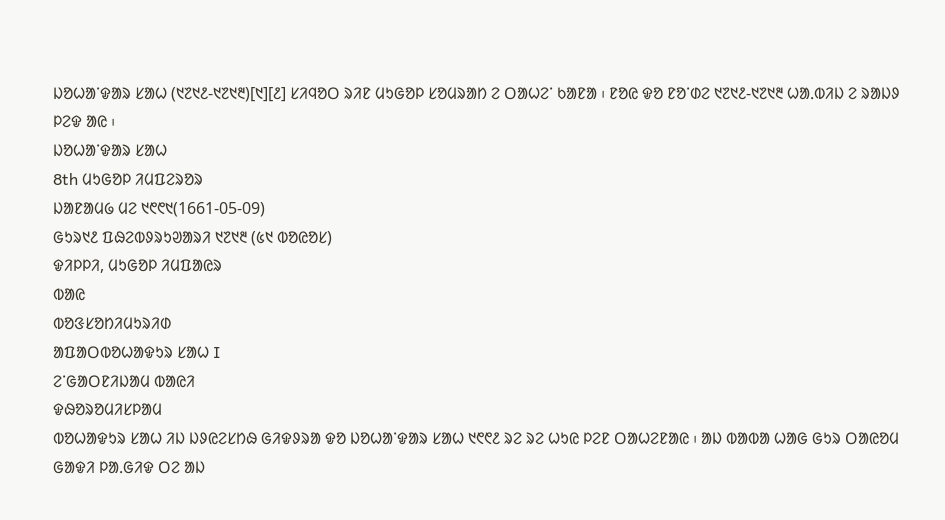ᱡᱚᱦᱟᱸᱫᱟᱨ ᱥᱟᱦ (᱑᱗᱑᱒-᱑᱗᱑᱓)[᱑][᱒] ᱥᱤᱧᱚᱛ ᱨᱤᱱ ᱢᱩᱜᱚᱞ ᱥᱚᱢᱨᱟᱴ ᱮ ᱛᱟᱦᱮᱸ ᱠᱟᱱᱟ ᱾ ᱱᱚᱭ ᱫᱚ ᱱᱚᱸᱰᱮ ᱑᱗᱑᱒-᱑᱗᱑᱓ ᱦᱟᱹᱵᱤᱡ ᱮ ᱨᱟᱡᱽ ᱞᱮᱫ ᱟᱭ ᱾
ᱡᱚᱦᱟᱸᱫᱟᱨ ᱥᱟᱦ
8th ᱢᱩᱜᱚᱞ ᱤᱢᱯᱮᱨᱚᱨ
ᱡᱟᱱᱟᱢ᱙ ᱢᱮ ᱑᱖᱖᱑(1661-05-09)
ᱜᱩᱨ᱑᱒ ᱯᱷᱮᱵᱽᱨᱩᱣᱟᱨᱤ ᱑᱗᱑᱓ (᱕᱑ ᱵᱚᱭᱚᱥ)
ᱫᱤᱞᱞᱤ, ᱢᱩᱜᱚᱞ ᱤᱢᱯᱟᱭᱨ
ᱵᱟᱭ
ᱵᱚᱝᱥᱚᱴᱤᱢᱩᱨᱤᱰ
ᱟᱯᱟᱛᱵᱚᱦᱟᱫᱩᱨ ᱥᱟᱦ I
ᱮᱸᱜᱟᱛᱱᱤᱡᱟᱢ ᱵᱟᱭᱤ
ᱫᱷᱚᱨᱚᱢᱤᱥᱞᱟᱢ
ᱵᱚᱦᱟᱫᱩᱨ ᱥᱟᱦ ᱤᱡ ᱡᱽᱭᱮᱥᱴᱷ ᱜᱤᱫᱽᱨᱟ ᱫᱚ ᱡᱚᱦᱟᱸᱫᱟᱨ ᱥᱟᱦ ᱑᱖᱖᱒ ᱨᱮ ᱨᱮ ᱦᱩᱭ ᱞᱮᱱ ᱛᱟᱦᱮᱱᱟᱭ ᱾ ᱟᱡ ᱵᱟᱵᱟ ᱦᱟᱜ ᱜᱩᱨ ᱛᱟᱭᱚᱢ ᱜᱟᱫᱤ ᱞᱟᱹᱜᱤᱫ ᱛᱮ ᱟᱡ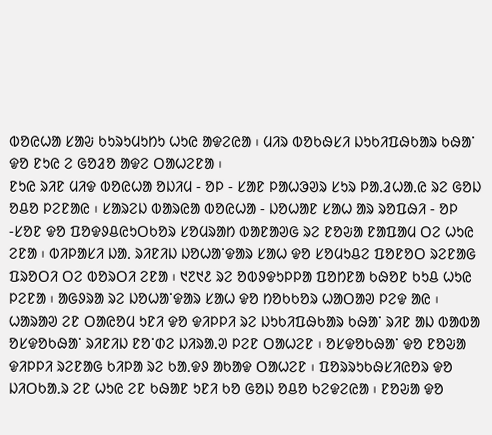ᱵᱚᱭᱦᱟ ᱥᱟᱶ ᱠᱩᱨᱩᱢᱩᱴᱩ ᱦᱩᱭ ᱟᱫᱮᱭᱟ ᱾ ᱢᱤᱨ ᱵᱚᱠᱷᱥᱤ ᱡᱩᱠᱤᱯᱷᱠᱟᱨ ᱠᱷᱟᱸ ᱫᱚ ᱱᱩᱭ ᱮ ᱜᱚᱲᱚ ᱟᱫᱮ ᱛᱟᱦᱮᱱᱟ ᱾
ᱱᱩᱭ ᱨᱤᱱ ᱢᱤᱫ ᱵᱚᱭᱦᱟ ᱚᱡᱤᱢ - ᱚᱞ - ᱥᱟᱱ ᱞᱟᱦᱳᱣᱨ ᱥᱩᱨ ᱞᱟᱹᱲᱦᱟᱹᱭ ᱨᱮ ᱜᱚᱡ ᱚᱪᱚ ᱞᱮᱱᱟᱭ ᱾ ᱥᱟᱨᱮᱡ ᱵᱟᱨᱭᱟ ᱵᱚᱭᱦᱟ - ᱡᱚᱦᱟᱱ ᱥᱟᱦ ᱟᱨ ᱨᱚᱯᱷᱤ - ᱚᱞ -ᱥᱚᱱ ᱫᱚ ᱯᱚᱫᱽᱪᱭᱩᱛᱠᱚᱨ ᱥᱚᱢᱨᱟᱴ ᱵᱟᱱᱟᱣᱜ ᱨᱮ ᱱᱚᱶᱟ ᱱᱟᱯᱟᱢ ᱛᱮ ᱦᱩᱭ ᱮᱱᱟ ᱾ ᱵᱤᱞᱟᱥᱤ ᱡᱟᱹ ᱨᱤᱱᱤᱡ ᱡᱚᱦᱟᱸᱫᱟᱨ ᱥᱟᱦ ᱫᱚ ᱥᱚᱢᱩᱪᱮ ᱯᱚᱱᱚᱛ ᱨᱮᱱᱟᱜ ᱯᱨᱚᱛᱤ ᱛᱮ ᱵᱚᱨᱛᱤ ᱮᱱᱟ ᱾ ᱑᱗᱑᱒ ᱨᱮ ᱚᱵᱽᱫᱩᱞᱞᱟ ᱯᱚᱴᱱᱟ ᱠᱷᱚᱱ ᱠᱩᱪ ᱦᱩᱭ ᱞᱮᱱᱟ ᱾ ᱟᱜᱽᱨᱟ ᱨᱮ ᱡᱚᱦᱟᱸᱫᱟᱨ ᱥᱟᱦ ᱫᱚ ᱴᱚᱠᱠᱚᱨ ᱦᱟᱛᱟᱣ ᱞᱮᱫ ᱟᱭ ᱾ ᱦᱟᱨᱟᱣ ᱮᱱ ᱛᱟᱭᱚᱢ ᱩᱱᱤ ᱫᱚ ᱫᱤᱞᱞᱤ ᱨᱮ ᱡᱩᱠᱤᱯᱷᱠᱟᱨ ᱠᱷᱟᱸ ᱨᱤᱱ ᱟᱡ ᱵᱟᱵᱟ ᱚᱥᱫᱚᱠᱷᱟᱸ ᱨᱤᱱᱤᱡ ᱱᱚᱸᱰᱮ ᱡᱤᱨᱟᱹᱣ ᱞᱮᱱ ᱛᱟᱦᱮᱱ ᱾ ᱚᱥᱫᱚᱠᱷᱟᱸ ᱫᱚ ᱱᱚᱶᱟ ᱫᱤᱞᱞᱤ ᱨᱮᱱᱟᱜ ᱠᱤᱞᱟ ᱨᱮ ᱠᱟᱹᱫᱽ ᱟᱠᱟᱫ ᱛᱟᱦᱮᱱ ᱾ ᱯᱚᱨᱨᱩᱠᱷᱥᱤᱭᱚᱨ ᱫᱚ ᱡᱤᱛᱠᱟᱹᱨ ᱮᱱ ᱦᱩᱭ ᱮᱱ ᱠᱷᱟᱱ ᱩᱱᱤ ᱠᱚ ᱜᱚᱡ ᱚᱪᱚ ᱠᱮᱫᱮᱭᱟ ᱾ ᱱᱚᱶᱟ ᱫᱚ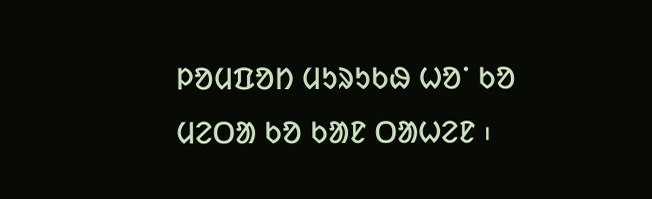ᱞᱚᱢᱯᱚᱴ ᱢᱩᱨᱩᱠᱷ ᱦᱚᱸ ᱠᱚ ᱢᱮᱛᱟ ᱠᱚ ᱠᱟᱱ ᱛᱟᱦᱮᱱ ᱾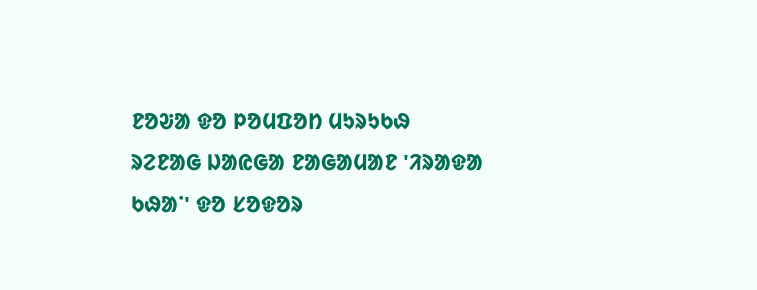ᱱᱚᱶᱟ ᱫᱚ ᱞᱚᱢᱯᱚᱴ ᱢᱩᱨᱩᱠᱷ ᱨᱮᱱᱟᱜ ᱡᱟᱭᱜᱟ ᱱᱟᱜᱟᱢᱟᱱ 'ᱤᱨᱟᱫᱟ ᱠᱷᱟᱸ' ᱫᱚ ᱥᱚᱫᱚᱨ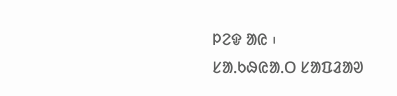ᱞᱮᱫ ᱟᱭ ᱾
ᱥᱟᱹᱠᱷᱭᱟᱹᱛ ᱥᱟᱯᱲᱟᱣ